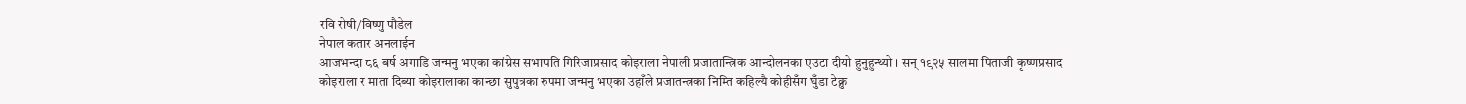रवि रोषी/विष्णु पौडेल
नेपाल कतार अनलाईन
आजभन्दा ८६ बर्ष अगाडि जन्मनु भएका कांग्रेस सभापति गिरिजाप्रसाद कोइराला नेपाली प्रजातान्त्रिक आन्दोलनका एउटा दीयो हुनुहुन्थ्यो । सन् १९२५ सालमा पिताजी कृष्णप्रसाद कोइराला र माता दिब्या कोइरालाका कान्छा सुपुत्रका रुपमा जन्मनु भएका उहाँले प्रजातन्त्रका निम्ति कहिल्यै कोहीसँग घुँडा टेक्नु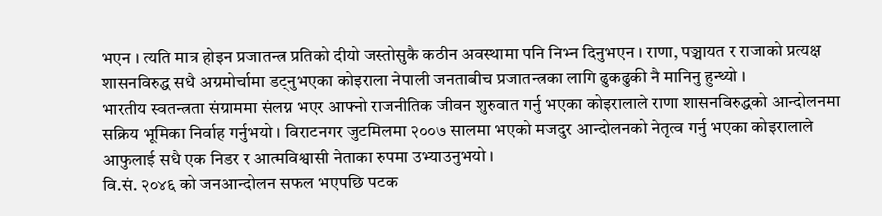भएन । त्यति मात्र होइन प्रजातन्त्र प्रतिको दीयो जस्तोसुकै कठीन अवस्थामा पनि निभ्न दिनुभएन । राणा, पञ्चायत र राजाको प्रत्यक्ष शासनविरुद्ध सधै अग्रमोर्चामा डट्नुभएका कोइराला नेपाली जनताबीच प्रजातन्त्रका लागि ढुकढुकी नै मानिनु हुन्थ्यो ।
भारतीय स्वतन्त्रता संग्राममा संलग्न भएर आफ्नो राजनीतिक जीवन शुरुवात गर्नु भएका कोइरालाले राणा शासनविरुद्धको आन्दोलनमा सक्रिय भूमिका निर्वाह गर्नुभयो । विराटनगर जुटमिलमा २००७ सालमा भएको मजदुर आन्दोलनको नेतृत्व गर्नु भएका कोइरालाले आफुलाई सधै एक निडर र आत्मविश्वासी नेताका रुपमा उभ्याउनुभयो ।
वि.सं. २०४६ को जनआन्दोलन सफल भएपछि पटक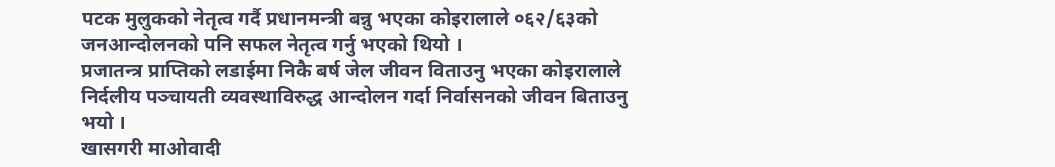पटक मुलुकको नेतृत्व गर्दै प्रधानमन्त्री बन्नु भएका कोइरालाले ०६२/६३को जनआन्दोलनको पनि सफल नेतृत्व गर्नु भएको थियो ।
प्रजातन्त्र प्राप्तिको लडाईमा निकै बर्ष जेल जीवन विताउनु भएका कोइरालाले निर्दलीय पञ्चायती व्यवस्थाविरुद्ध आन्दोलन गर्दा निर्वासनको जीवन बिताउनु भयो ।
खासगरी माओवादी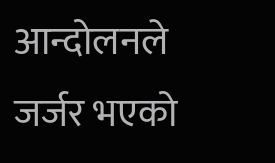आन्दोलनले जर्जर भएको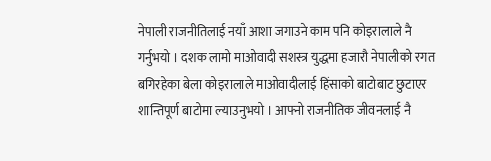नेपाली राजनीतिलाई नयाँ आशा जगाउने काम पनि कोइरालाले नै गर्नुभयो । दशक लामो माओवादी सशस्त्र युद्धमा हजारौ नेपालीको रगत बगिरहेका बेला कोइरालाले माओवादीलाई हिंसाको बाटोबाट छुटाएर शान्तिपूर्ण बाटोमा ल्याउनुभयो । आफ्नो राजनीतिक जीवनलाई नै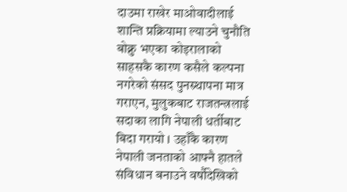दाउमा राखेर माओवादीलाई शान्ति प्रक्रियामा ल्याउने चुनौति बोक्नु भएका कोइरालाको साहसकै कारण कसैले कल्पना नगरेको संसद पुनस्र्थापना मात्र गराएन, मुलुकबाट राजतन्त्रलाई सदाका लागि नेपाली धर्तीबाट बिदा गरायो । उहाँकै कारण नेपाली जनताको आफ्नै हातले संविधान बनाउने वर्षौदेखिको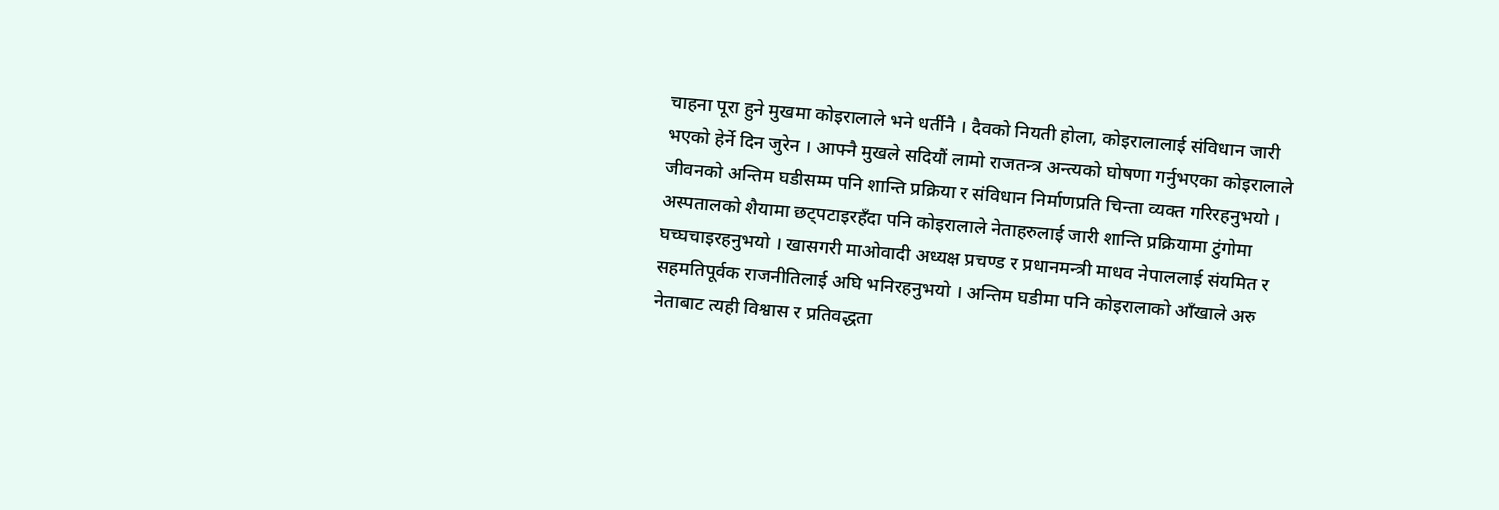चाहना पूरा हुने मुखमा कोइरालाले भने धर्तीनै । दैवको नियती होला, कोइरालालाई संविधान जारी भएको हेर्ने दिन जुरेन । आफ्नै मुखले सदियौं लामो राजतन्त्र अन्त्यको घोषणा गर्नुभएका कोइरालाले जीवनको अन्तिम घडीसम्म पनि शान्ति प्रक्रिया र संविधान निर्माणप्रति चिन्ता व्यक्त गरिरहनुभयो । अस्पतालको शैयामा छट्पटाइरहँदा पनि कोइरालाले नेताहरुलाई जारी शान्ति प्रक्रियामा टुंगोमा घच्घचाइरहनुभयो । खासगरी माओवादी अध्यक्ष प्रचण्ड र प्रधानमन्त्री माधव नेपाललाई संयमित र सहमतिपूर्वक राजनीतिलाई अघि भनिरहनुभयो । अन्तिम घडीमा पनि कोइरालाको आँखाले अरु नेताबाट त्यही विश्वास र प्रतिवद्धता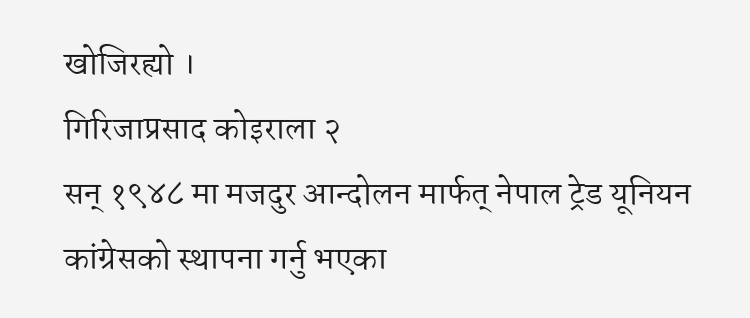खोजिरह्यो ।
गिरिजाप्रसाद कोइराला २
सन् १९४८ मा मजदुर आन्दोलन मार्फत् नेपाल ट्रेड यूनियन कांग्रेसको स्थापना गर्नु भएका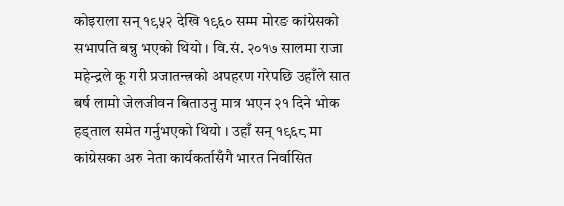कोइराला सन् १९५२ देखि १९६० सम्म मोरङ कांग्रेसको सभापति बन्नु भएको थियो । वि.सं. २०१७ सालमा राजा महेन्द्रले कू गरी प्रजातन्त्रको अपहरण गरेपछि उहाँले सात बर्ष लामो जेलजीवन बिताउनु मात्र भएन २१ दिने भोक हड्ताल समेत गर्नुभएको थियो । उहाँ सन् १९६८ मा कांग्रेसका अरु नेता कार्यकर्तासँगै भारत निर्वासित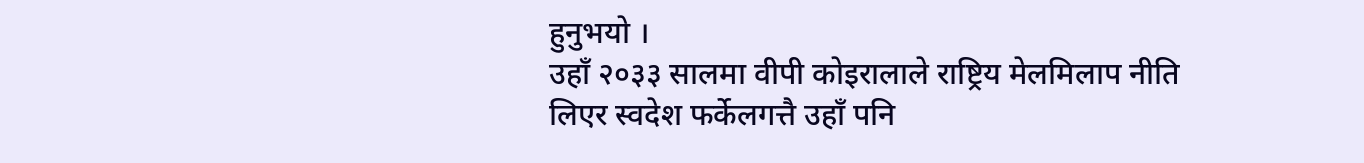हुनुभयो ।
उहाँ २०३३ सालमा वीपी कोइरालाले राष्ट्रिय मेलमिलाप नीति लिएर स्वदेश फर्केलगत्तै उहाँ पनि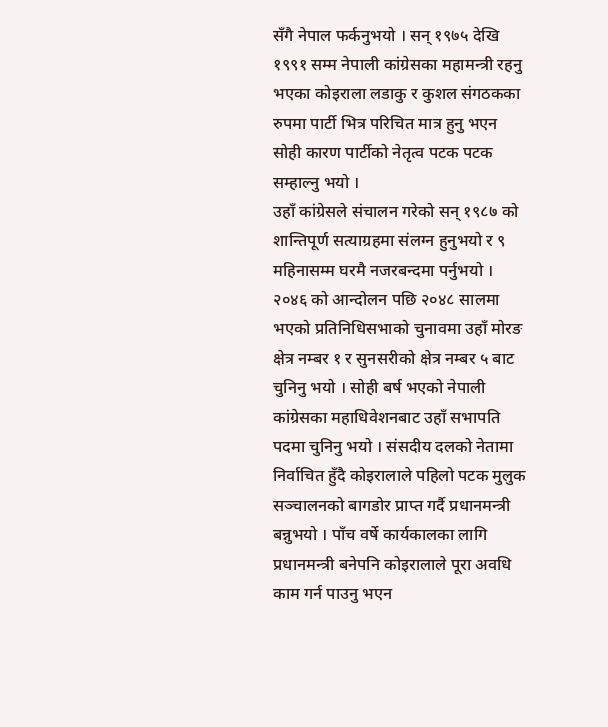सँगै नेपाल फर्कनुभयो । सन् १९७५ देखि १९९१ सम्म नेपाली कांग्रेसका महामन्त्री रहनु भएका कोइराला लडाकु र कुशल संगठकका रुपमा पार्टी भित्र परिचित मात्र हुनु भएन सोही कारण पार्टीको नेतृत्व पटक पटक सम्हाल्नु भयो ।
उहाँ कांग्रेसले संचालन गरेको सन् १९८७ को शान्तिपूर्ण सत्याग्रहमा संलग्न हुनुभयो र ९ महिनासम्म घरमै नजरबन्दमा पर्नुभयो । २०४६ को आन्दोलन पछि २०४८ सालमा भएको प्रतिनिधिसभाको चुनावमा उहाँ मोरङ क्षेत्र नम्बर १ र सुनसरीको क्षेत्र नम्बर ५ बाट चुनिनु भयो । सोही बर्ष भएको नेपाली कांग्रेसका महाधिवेशनबाट उहाँ सभापति पदमा चुनिनु भयो । संसदीय दलको नेतामा निर्वाचित हुँदै कोइरालाले पहिलो पटक मुलुक सञ्चालनको बागडोर प्राप्त गर्दै प्रधानमन्त्री बन्नुभयो । पाँच वर्षे कार्यकालका लागि प्रधानमन्त्री बनेपनि कोइरालाले पूरा अवधि काम गर्न पाउनु भएन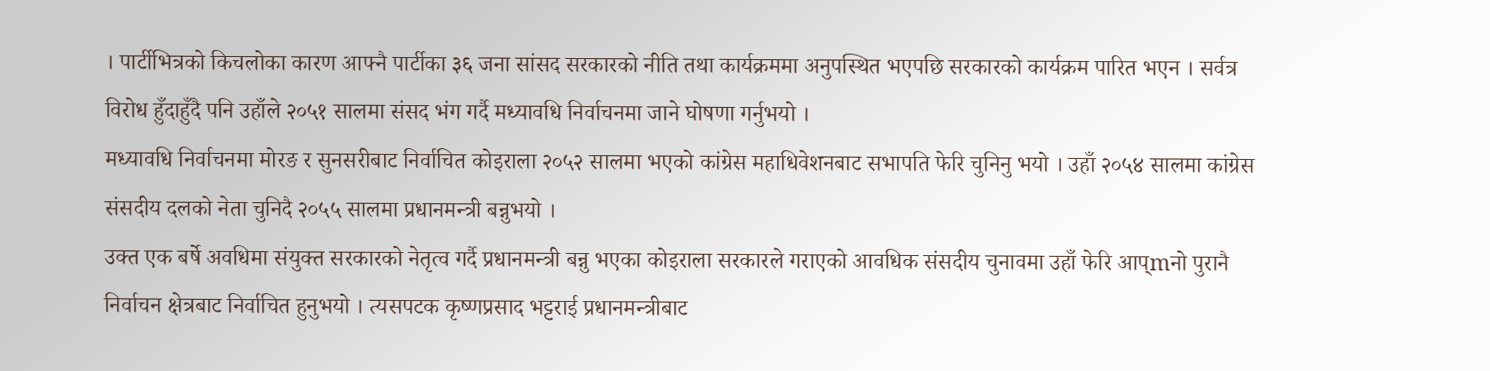। पार्टीभित्रको किचलोका कारण आफ्नै पार्टीका ३६ जना सांसद सरकारको नीति तथा कार्यक्रममा अनुपस्थित भएपछि सरकारको कार्यक्रम पारित भएन । सर्वत्र विरोध हुँदाहुँदै पनि उहाँले २०५१ सालमा संसद भंग गर्दै मध्यावधि निर्वाचनमा जाने घोषणा गर्नुभयो ।
मध्यावधि निर्वाचनमा मोरङ र सुनसरीबाट निर्वाचित कोइराला २०५२ सालमा भएको कांग्रेस महाधिवेशनबाट सभापति फेरि चुनिनु भयो । उहाँ २०५४ सालमा कांग्रेस संसदीय दलको नेता चुनिदै २०५५ सालमा प्रधानमन्त्री बन्नुभयो ।
उक्त एक बर्षे अवधिमा संयुक्त सरकारको नेतृत्व गर्दै प्रधानमन्त्री बन्नु भएका कोइराला सरकारले गराएको आवधिक संसदीय चुनावमा उहाँ फेरि आप्mनो पुरानै निर्वाचन क्षेत्रबाट निर्वाचित हुनुभयो । त्यसपटक कृष्णप्रसाद भट्टराई प्रधानमन्त्रीबाट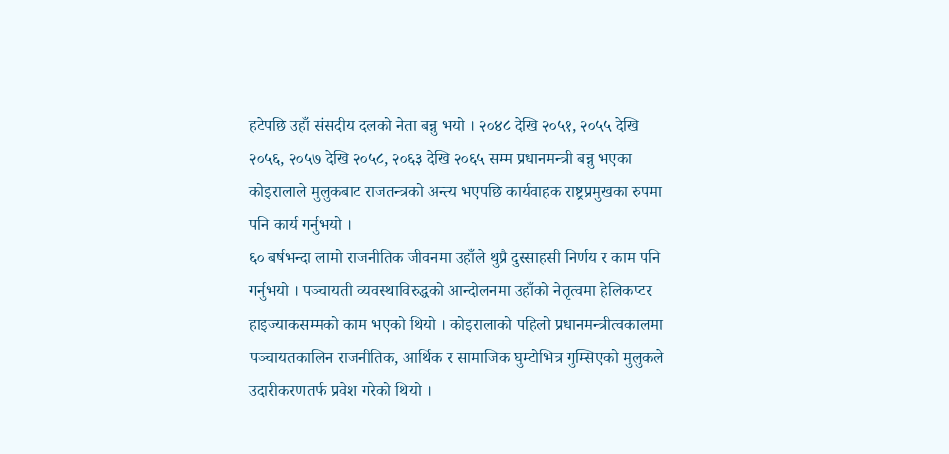हटेपछि उहाँ संसदीय दलको नेता बन्नु भयो । २०४८ देखि २०५१, २०५५ देखि २०५६, २०५७ देखि २०५८, २०६३ देखि २०६५ सम्म प्रधानमन्त्री बन्नु भएका कोइरालाले मुलुकबाट राजतन्त्रको अन्त्य भएपछि कार्यवाहक राष्ट्रप्रमुखका रुपमा पनि कार्य गर्नुभयो ।
६० बर्षभन्दा लामो राजनीतिक जीवनमा उहाँले थुप्रै दुस्साहसी निर्णय र काम पनि गर्नुभयो । पञ्चायती व्यवस्थाविरुद्धको आन्दोलनमा उहाँको नेतृत्वमा हेलिकप्टर हाइज्याकसम्मको काम भएको थियो । कोइरालाको पहिलो प्रधानमन्त्रीत्वकालमा पञ्चायतकालिन राजनीतिक, आर्थिक र सामाजिक घुम्टोभित्र गुम्सिएको मुलुकले उदारीकरणतर्फ प्रवेश गरेको थियो ।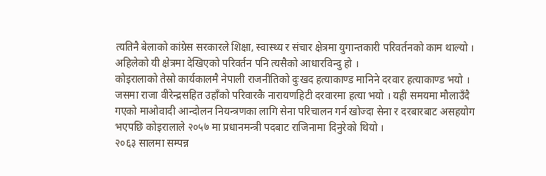त्यतिनै बेलाको कांग्रेस सरकारले शिक्षा, स्वास्थ्य र संचार क्षेत्रमा युगान्तकारी परिवर्तनको काम थाल्यो । अहिलेको यी क्षेत्रमा देखिएको परिवर्तन पनि त्यसैको आधारविन्दु हो ।
कोइरालाको तेस्रो कार्यकालमै नेपाली राजनीतिको दुःखद हत्याकाण्ड मानिने दरवार हत्याकाण्ड भयो । जसमा राजा वीरेन्द्रसहित उहाँको परिवारकै नारायणहिटी दरवारमा हत्या भयो । यही समयमा मौलाउँदै गएको माओवादी आन्दोलन नियन्त्रणका लागि सेना परिचालन गर्न खोज्दा सेना र दरबारबाट असहयोग भएपछि कोइरालाले २०५७ मा प्रधानमन्त्री पदबाट राजिनामा दिनुरेको थियो ।
२०६३ सालमा सम्पन्न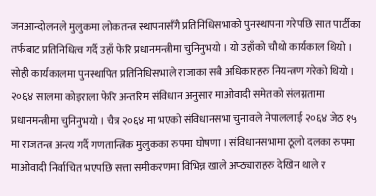जनआन्दोलनले मुलुकमा लोकतन्त्र स्थापनासँगै प्रतिनिधिसभाको पुनस्थापना गरेपछि सात पार्टीका तर्फबाट प्रतिनिधित्व गर्दै उहाँ फेरि प्रधानमन्त्रीमा चुनिनुभयो । यो उहाँको चौथो कार्यकाल थियो । सोही कार्यकालमा पुनस्थापित प्रतिनिधिसभाले राजाका सबै अधिकारहरु नियन्त्रण गरेको थियो ।
२०६४ सालमा कोइराला फेरि अन्तरिम संविधान अनुसार माओवादी समेतको संलग्नतामा प्रधानमन्त्रीमा चुनिनुभयो । चैत्र २०६४ मा भएको संविधानसभा चुनावले नेपाललाई २०६४ जेठ १५ मा राजतन्त्र अन्त्य गर्दै गणतान्त्रिक मुलुकका रुपमा घोषणा । संविधानसभामा ठूलो दलका रुपमा माओवादी निर्वाचित भएपछि सत्ता समीकरणमा विभिन्न खाले अप्ठ्याराहरु देखिन थाले र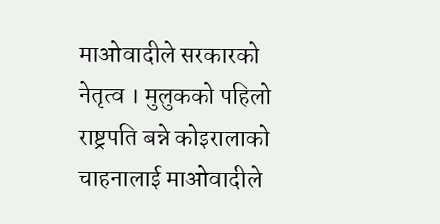माओवादीले सरकारको नेतृत्व । मुलुकको पहिलो राष्ट्रपति बन्ने कोइरालाको चाहनालाई माओवादीले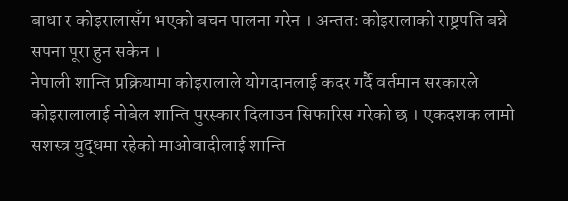बाधा र कोइरालासँग भएको बचन पालना गरेन । अन्ततः कोइरालाको राष्ट्रपति बन्ने सपना पूरा हुन सकेन ।
नेपाली शान्ति प्रक्रियामा कोइरालाले योगदानलाई कदर गर्दै वर्तमान सरकारले कोइरालालाई नोबेल शान्ति पुरस्कार दिलाउन सिफारिस गरेको छ । एकदशक लामो सशस्त्र युद्धमा रहेको माओवादीलाई शान्ति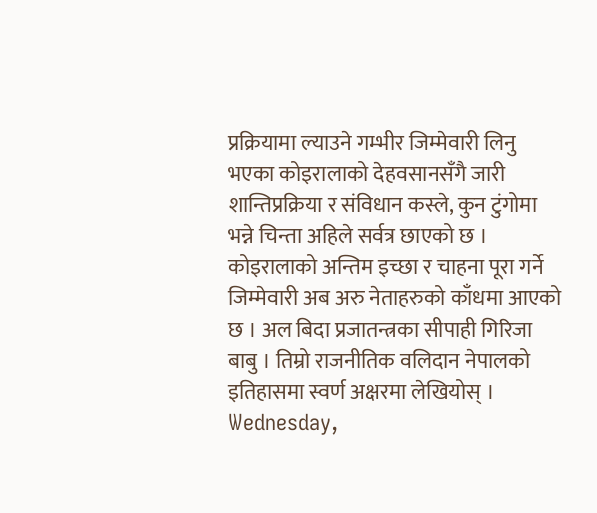प्रक्रियामा ल्याउने गम्भीर जिम्मेवारी लिनु भएका कोइरालाको देहवसानसँगै जारी शान्तिप्रक्रिया र संविधान कस्ले, कुन टुंगोमा भन्ने चिन्ता अहिले सर्वत्र छाएको छ । कोइरालाको अन्तिम इच्छा र चाहना पूरा गर्ने जिम्मेवारी अब अरु नेताहरुको काँधमा आएको छ । अल बिदा प्रजातन्त्रका सीपाही गिरिजा बाबु । तिम्रो राजनीतिक वलिदान नेपालको इतिहासमा स्वर्ण अक्षरमा लेखियोस् ।
Wednesday,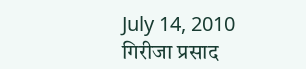July 14, 2010
गिरीजा प्रसाद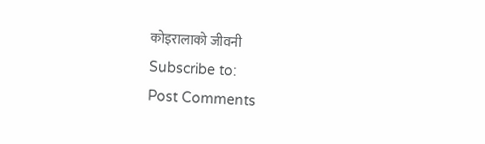कोइरालाको जीवनी
Subscribe to:
Post Comments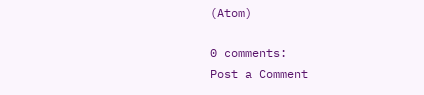(Atom)

0 comments:
Post a Comment